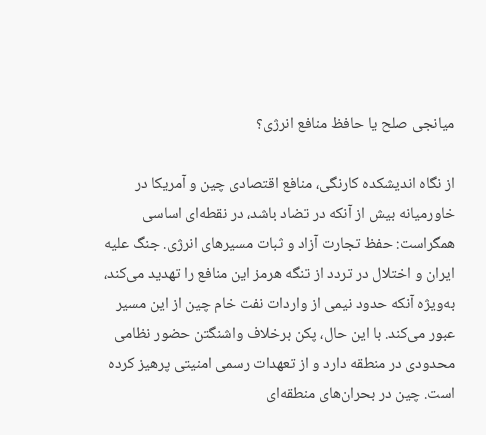میانجی صلح یا حافظ منافع انرژی؟

از نگاه اندیشکده کارنگی، منافع اقتصادی چین و آمریکا در خاورمیانه بیش از آنکه در تضاد باشد، در نقطه‌ای اساسی همگراست: حفظ تجارت آزاد و ثبات مسیرهای انرژی. جنگ علیه ایران و اختلال در تردد از تنگه هرمز این منافع را تهدید می‌کند، به‌ویژه آنکه حدود نیمی از واردات نفت خام چین از این مسیر عبور می‌کند. با این حال، پکن برخلاف واشنگتن حضور نظامی محدودی در منطقه دارد و از تعهدات رسمی امنیتی پرهیز کرده است. چین در بحران‌های منطقه‌ای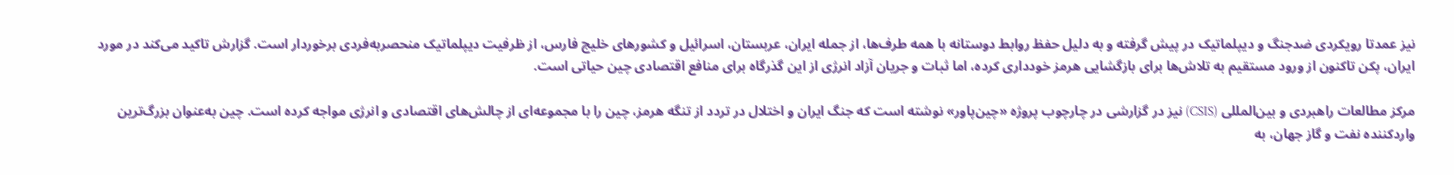نیز عمدتا رویکردی ضدجنگ و دیپلماتیک در پیش گرفته و به دلیل حفظ روابط دوستانه با همه طرف‌ها، از جمله ایران، عربستان، اسرائیل و کشورهای خلیج فارس، از ظرفیت دیپلماتیک منحصربه‌فردی برخوردار است. گزارش تاکید می‌کند در مورد ایران، پکن تاکنون از ورود مستقیم به تلاش‌ها برای بازگشایی هرمز خودداری کرده، اما ثبات و جریان آزاد انرژی از این گذرگاه برای منافع اقتصادی چین حیاتی است.

مرکز مطالعات راهبردی و بین‌المللی (CSIS) نیز در گزارشی در چارچوب پروژه «چین‌پاور» نوشته است که جنگ ایران و اختلال در تردد از تنگه هرمز، چین را با مجموعه‌ای از چالش‌های اقتصادی و انرژی مواجه کرده است. چین به‌عنوان بزرگ‌ترین واردکننده نفت و گاز جهان، به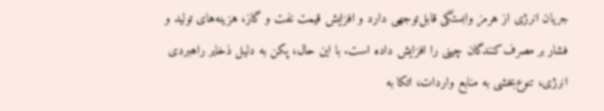جریان انرژی از هرمز وابستگی قابل‌توجهی دارد و افزایش قیمت نفت و گاز، هزینه‌های تولید و فشار بر مصرف‌کنندگان چینی را افزایش داده است. با این حال، پکن به دلیل ذخایر راهبردی انرژی، تنوع‌بخشی به منابع واردات، اتکا به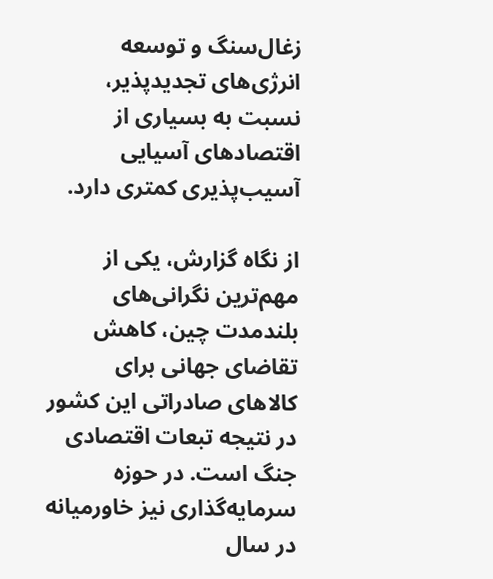زغال‌سنگ و توسعه انرژی‌های تجدیدپذیر، نسبت به بسیاری از اقتصادهای آسیایی آسیب‌پذیری کمتری دارد.

از نگاه گزارش، یکی از مهم‌ترین نگرانی‌های بلندمدت چین، کاهش تقاضای جهانی برای کالاهای صادراتی این کشور در نتیجه تبعات اقتصادی جنگ است. در حوزه سرمایه‌گذاری نیز خاورمیانه در سال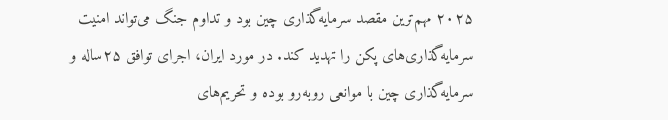۲۰۲۵ مهم‌ترین مقصد سرمایه‌گذاری چین بود و تداوم جنگ می‌تواند امنیت سرمایه‌گذاری‌های پکن را تهدید کند. در مورد ایران، اجرای توافق ۲۵ساله و سرمایه‌گذاری چین با موانعی روبه‌رو بوده و تحریم‌های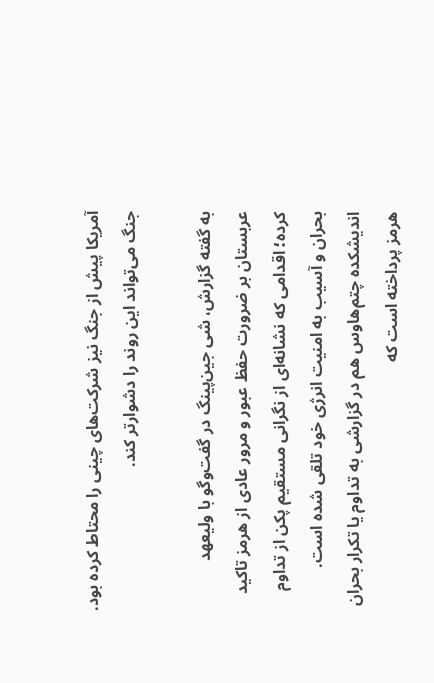آمریکا پیش از جنگ نیز شرکت‌های چینی را محتاط کرده بود. جنگ می‌تواند این روند را دشوارتر کند.

به گفته گزارش، شی جین‌پینگ در گفت‌وگو با ولیعهد عربستان بر ضرورت حفظ عبور و مرور عادی از هرمز تاکید کرده؛ اقدامی که نشانه‌ای از نگرانی مستقیم پکن از تداوم بحران و آسیب به امنیت انرژی خود تلقی شده است. اندیشکده چتم‌هاوس هم در گزارشی به تداوم یا تکرار بحران هرمز پرداخته است که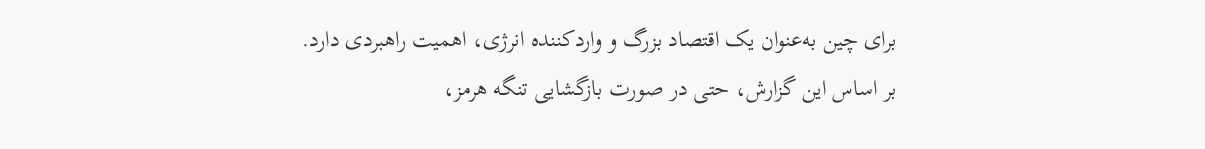برای چین به‌عنوان یک اقتصاد بزرگ و واردکننده انرژی، اهمیت راهبردی دارد. بر اساس این گزارش، حتی در صورت بازگشایی تنگه هرمز،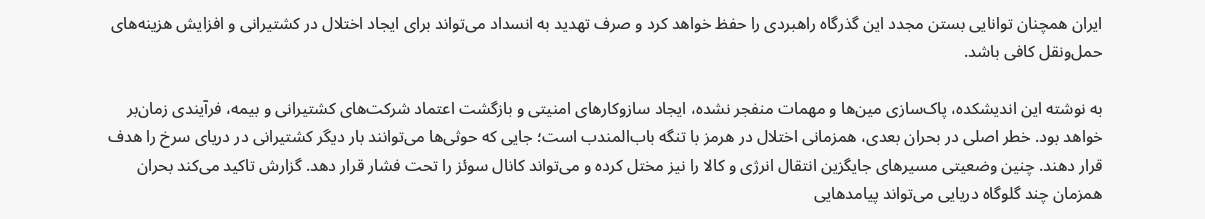ایران همچنان توانایی بستن مجدد این گذرگاه راهبردی را حفظ خواهد کرد و صرف تهدید به انسداد می‌تواند برای ایجاد اختلال در کشتیرانی و افزایش هزینه‌های حمل‌ونقل کافی باشد.

به نوشته این اندیشکده، پاک‌سازی مین‌ها و مهمات منفجر نشده، ایجاد سازوکارهای امنیتی و بازگشت اعتماد شرکت‌های کشتیرانی و بیمه، فرآیندی زمان‌بر خواهد بود. خطر اصلی در بحران بعدی، همزمانی اختلال در هرمز با تنگه باب‌المندب است؛ جایی که حوثی‌ها می‌توانند بار دیگر کشتیرانی در دریای سرخ را هدف قرار دهند. چنین وضعیتی مسیرهای جایگزین انتقال انرژی و کالا را نیز مختل کرده و می‌تواند کانال سوئز را تحت فشار قرار دهد. گزارش تاکید می‌کند بحران همزمان چند گلوگاه دریایی می‌تواند پیامدهایی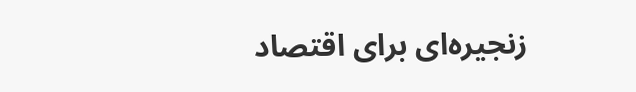زنجیره‌ای برای اقتصاد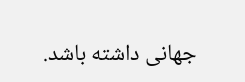جهانی داشته باشد.